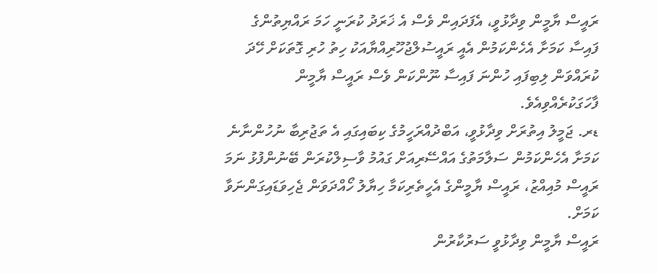ރައީސް ޔާމީން ވިދާޅުވީ، އެފަދައިން ވެސް އެ ޚަރަދު ކުރަނީ ހަމަ ރައްޔިތުންގެ ފައިސާ ކަމަށާ އެހެންކަމުން އެއީ ރައީސުލްޖުހޫރިއްޔާއަކު ހިތު ހުރި ގޮތަކަށް ހޭދަ ކުރައްވަން ލިބިފައި ހުންނަ ފައިސާ ނޫންކަން ވެސް ރައީސް ޔާމީން ފާހަގަކުރެއްވިއެވެ.
ޑރ. ޖަމީލު އިތުރަށް ވިދާޅުވީ، އަބްދުއްރަހީމުގެ ކިބައިގައި އެ ތަޖުރިބާ ނުހުންނާނެ ކަމަށާ އެހެންކަމުން ސަލާމަތުގެ އައްސޭރިއަށް ގައުމު ވާސިލްކުރަން ބޭނުންފުޅު ނަމަ ރައީސް މުއިއްޒު، ރައީސް ޔާމީންގެ އެހީތެރިކަމާ ހިޔާލު ހޯއްދަވަން ޖެހިވަޑައިގަންނަވާ ކަމަށް.
ރައީސް ޔާމީން ވިދާޅުވީ ސަރުކާރުން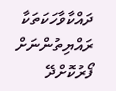ދައްކާވާހަކަތަކާ ރައްޔިތުންނަށް ފޯރުކޮށްދޭ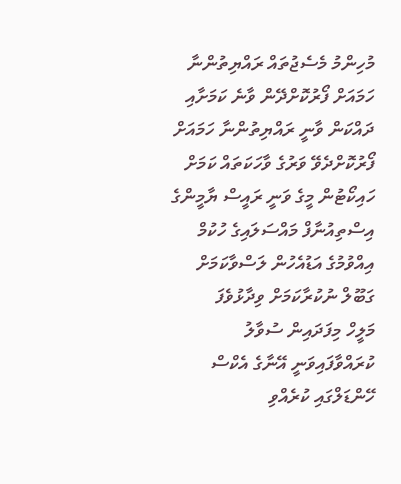މުހިންމު މެސެޖުތައް ރައްޔިތުންނާ ހަމައަށް ފޯރުކޮށްދޭން ވާނެ ކަމަށާއި ދައްކަން ވާނީ ރައްޔިތުންނާ ހަމައަށް ފޯރުކޮށްދެވޭ ވަރުގެ ވާހަކަތައް ކަމަށް
ހައިކޯޓުން މީގެ ވަނީ ރައީސް ޔާމީންގެ އިސްތިއުނާފް މައްސަލައިގެ ހުކުމް އިއްވުމުގެ އަޑުއެހުން ލަސްވާކަމަށް ގަބޫލް ނުކުރާކަމަށް ވިދާޅުވެފަ
މަލީހް މިފަދައިން ސުވާލު ކުރައްވާފައިވަނީ އޭނާގެ އެކްސް ހޭންޑަލްގައި ކުރެއްވި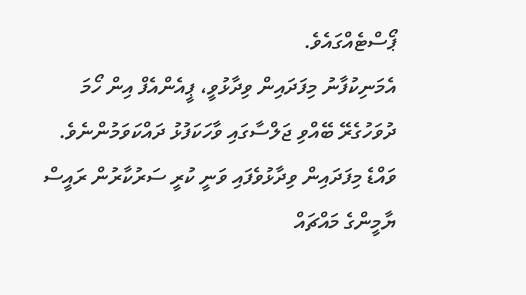ޕޯސްޓެއްގައެވެ.
އެމަނިކުފާނު މިފަދައިން ވިދާޅުވީ، ޕީއެންއެފް އިން ހޯމަ ދުވަހުގެރޭ ބޭއްވި ޖަލްސާގައި ވާހަކަފުޅު ދައްކަވަމުންނެވެ.
ވައްޑެ މިފަދައިން ވިދާޅުވެފައި ވަނީ ކުރީ ސަރުކާރުން ރައީސް ޔާމީންގެ މައްޗައް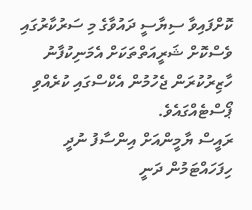ކޮށްފައިވާ ސިޔާސީ ދައުވާގެ މި ސަރުކާރުގައި ވެސްކޮށް ޝަރީއަތްތަކަށް އެމަނިކުފާނު ހާޒިރުކުރަން ޖެހުމުން އެކްސްގައި ކުރެއްވި ޕޯސްޓެއްގައެވެ.
ރައީސް ޔާމީންއަށް އިންސާފު ނުދީ ހިފަހައްޓަމުން ދަނީ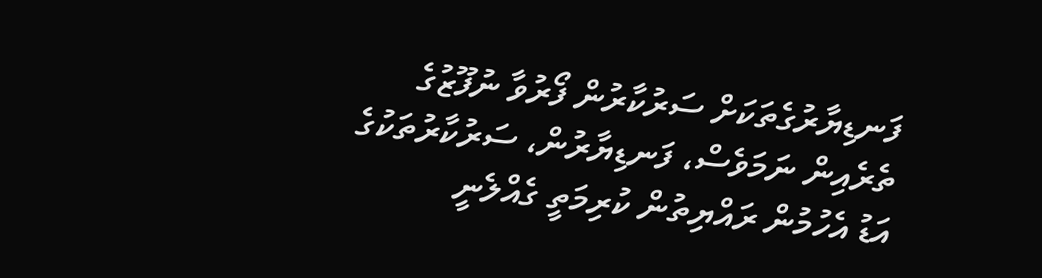ފަނޑިޔާރުގެތަކަށް ސަރުކާރުން ފޯރުވާ ނުފޫޒުގެ ތެރެއިން ނަމަވެސް، ފަނޑިޔާރުން، ސަރުކާރުތަކުގެ އަޑު އެހުމުން ރައްޔިތުން ކުރިމަތީ ގެއްލެނީ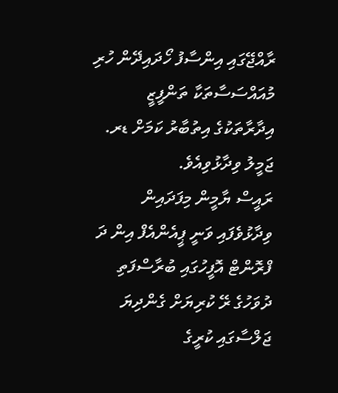ރާއްޖޭގައި އިންސާފު ހޯދައިދޭން ހުރި މުއައްސަސާތަކާ ތަންފީޒީ އިދާރާތަކުގެ އިތުބާރު ކަމަށް ޑރ. ޖަމީލު ވިދާޅުވިއެވެ.
ރައީސް ޔާމީން މިފަދައިން ވިދާޅުވެފައި ވަނީ ޕީއެންއެފް އިން ދަ ފްރޮންޓް އޮފީހުގައި ބުރާސްފަތި ދުވަހުގެ ރޭ ކުރިޔަށް ގެންދިޔަ ޖަލްސާގައި ކުރީގެ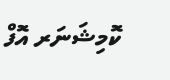ކޮމިޝަނަރ އޮފް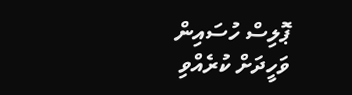ޕޮލިސް ހުސައިން ވަހީދަށް ކުރެއްވި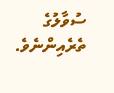ސުވާލުގެ ތެރެއިންނެވެ.